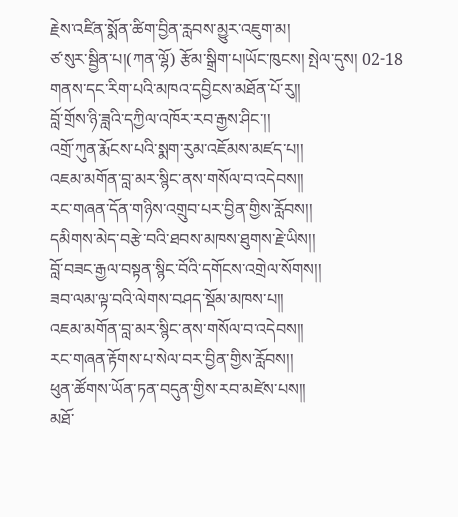རྗེས་འཛིན་སྨོན་ཚིག་བྱིན་རླབས་མྱུར་འཇུག་མ།
ཙ་སུར་སྦྱིན་པ།(ཀན་ལྷོ) རྩོམ་སྒྲིག་པ།ཡོང་ཁུངས། སྤེལ་དུས། 02-18
གནས་དང་རིག་པའི་མཁའ་དབྱིངས་མཐོན་པོ་རུ།།
བློ་གྲོས་ཉི་ཟླའི་དཀྱིལ་འཁོར་རབ་རྒྱས་ཤིང་།།
འགྲོ་ཀུན་རྨོངས་པའི་སྨག་རུམ་འཇོམས་མཛད་པ།།
འཇམ་མགོན་བླ་མར་སྙིང་ནས་གསོལ་བ་འདེབས།།
རང་གཞན་དོན་གཉིས་འགྲུབ་པར་བྱིན་གྱིས་རློབས།།
དམིགས་མེད་བརྩེ་བའི་ཐབས་མཁས་ཐུགས་རྗེ་ཡིས།།
བློ་བཟང་རྒྱལ་བསྟན་སྙིང་བོའི་དགོངས་འགྲེལ་སོགས།།
ཟབ་ལམ་ལྟ་བའི་ལེགས་བཤད་སྡོམ་མཁས་པ།།
འཇམ་མགོན་བླ་མར་སྙིང་ནས་གསོལ་བ་འདེབས།།
རང་གཞན་རྟོགས་པ་སེལ་བར་བྱིན་གྱིས་རློབས།།
ཕུན་ཚོགས་ཡོན་ཏན་བདུན་གྱིས་རབ་མཛེས་པས།།
མཐོ་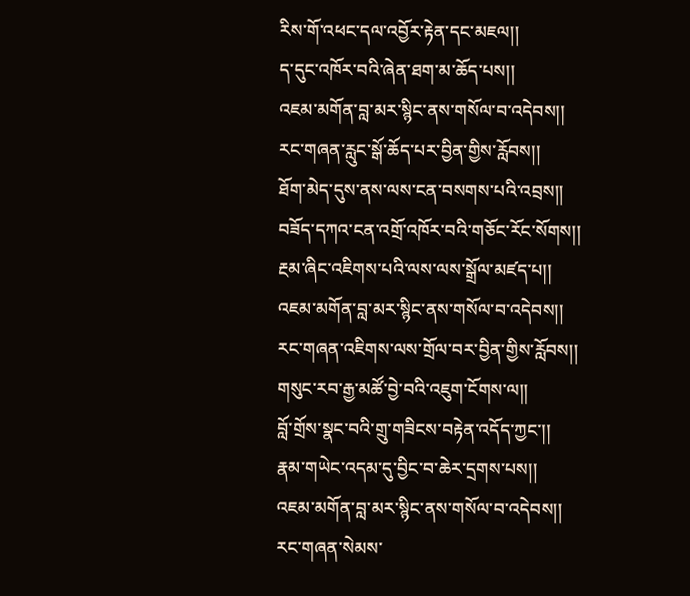རིས་གོ་འཕང་དལ་འབྱོར་རྟེན་དང་མཇལ།།
ད་དུང་འཁོར་བའི་ཞེན་ཐག་མ་ཆོད་པས།།
འཇམ་མགོན་བླ་མར་སྙིང་ནས་གསོལ་བ་འདེབས།།
རང་གཞན་རླུང་སྒོ་ཆོད་པར་བྱིན་གྱིས་རློབས།།
ཐོག་མེད་དུས་ནས་ལས་ངན་བསགས་པའི་འབྲས།།
བཟོད་དཀའ་ངན་འགྲོ་འཁོར་བའི་གཅོང་རོང་སོགས།།
རྔམ་ཞིང་འཇིགས་པའི་ལས་ལས་སྒྲོལ་མཛད་པ།།
འཇམ་མགོན་བླ་མར་སྙིང་ནས་གསོལ་བ་འདེབས།།
རང་གཞན་འཇིགས་ལས་གྲོལ་བར་བྱིན་གྱིས་རློབས།།
གསུང་རབ་རྒྱ་མཚོ་བྱེ་བའི་འཇུག་ངོགས་ལ།།
བློ་གྲོས་སྣང་བའི་གྲུ་གཟིངས་བརྟེན་འདོད་ཀྱང་།།
རྣམ་གཡེང་འདམ་དུ་བྱིང་བ་ཆེར་དྲགས་པས།།
འཇམ་མགོན་བླ་མར་སྙིང་ནས་གསོལ་བ་འདེབས།།
རང་གཞན་སེམས་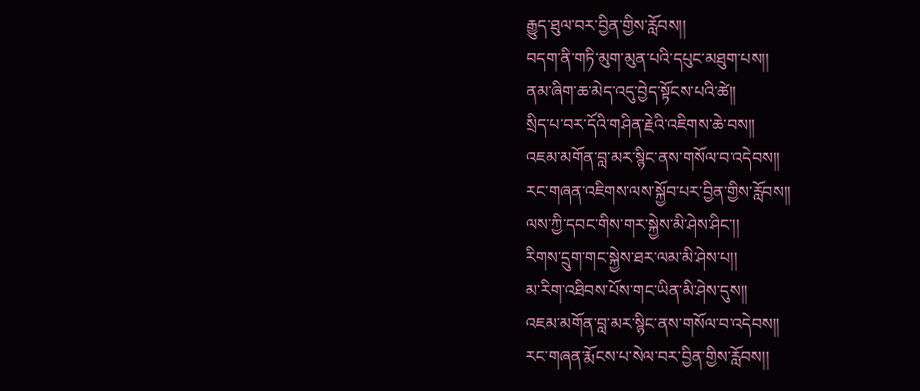རྒྱུད་ཐུལ་བར་བྱིན་གྱིས་རློབས།།
བདག་ནི་གཏི་མུག་མུན་པའི་དཔུང་མཐུག་པས།།
ནམ་ཞིག་ཆ་མེད་འདུ་བྱེད་སྟོངས་པའི་ཚེ།།
སྲིད་པ་བར་དོའི་གཤིན་རྗེའི་འཇིགས་ཆེ་བས།།
འཇམ་མགོན་བླ་མར་སྙིང་ནས་གསོལ་བ་འདེབས།།
རང་གཞན་འཇིགས་ལས་སྐྱོབ་པར་བྱིན་གྱིས་རློབས།།
ལས་ཀྱི་དབང་གིས་གར་སྐྱེས་མི་ཤེས་ཤིང་།།
རིགས་དྲུག་གང་སྐྱེས་ཐར་ལམ་མི་ཤེས་པ།།
མ་རིག་འཐིབས་པོས་གང་ཡིན་མི་ཤེས་དུས།།
འཇམ་མགོན་བླ་མར་སྙིང་ནས་གསོལ་བ་འདེབས།།
རང་གཞན་རྨོངས་པ་སེལ་བར་བྱིན་གྱིས་རློབས།།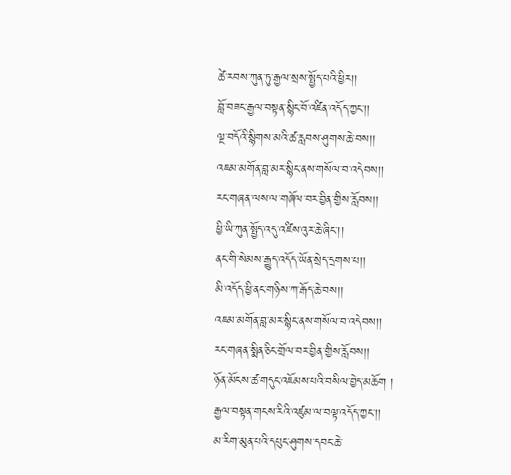ཚེ་རབས་ཀུན་ཏུ་རྒྱལ་སྲས་སྤྱོད་པའི་ཕྱིར།།
བློ་བཟང་རྒྱལ་བསྟན་སྙིང་བོ་འཛིན་འདོད་ཀྱང་།།
ལྔ་བདོའི་སྙིགས་མའི་ཚ་རླབས་ཤུགས་ཆེ་བས།།
འཇམ་མགོན་བླ་མར་སྙིང་ནས་གསོལ་བ་འདེབས།།
རང་གཞན་ལས་ལ་གཞོལ་བར་བྱིན་གྱིས་རློབས།།
ཕྱི་ཡི་ཀུན་སྤྱོད་འདུ་འཛིས་འུར་ཆེ་ཞིང་།།
ནང་གི་སེམས་རྒྱུད་འདོད་ཡོན་སྲེད་དྲགས་པ།།
མི་འདོད་ཕྱི་ནང་གཉིས་ཀ་རྒོད་ཆེ་བས།།
འཇམ་མགོན་བླ་མར་སྙིང་ནས་གསོལ་བ་འདེབས།།
རང་གཞན་སྨིན་ཅིང་གྲོལ་བར་བྱིན་གྱིས་རློབས།།
ཉོན་མོངས་ཚ་གདུང་འཇོམས་པའི་བསིལ་བྱེད་མཆོག །
རྒྱལ་བསྟན་གངས་རིའི་འཛུམ་ལ་བལྟ་འདོད་ཀྱང་།།
མ་རིག་མུན་པའི་དཔུང་ཤུགས་དབང་ཆེ་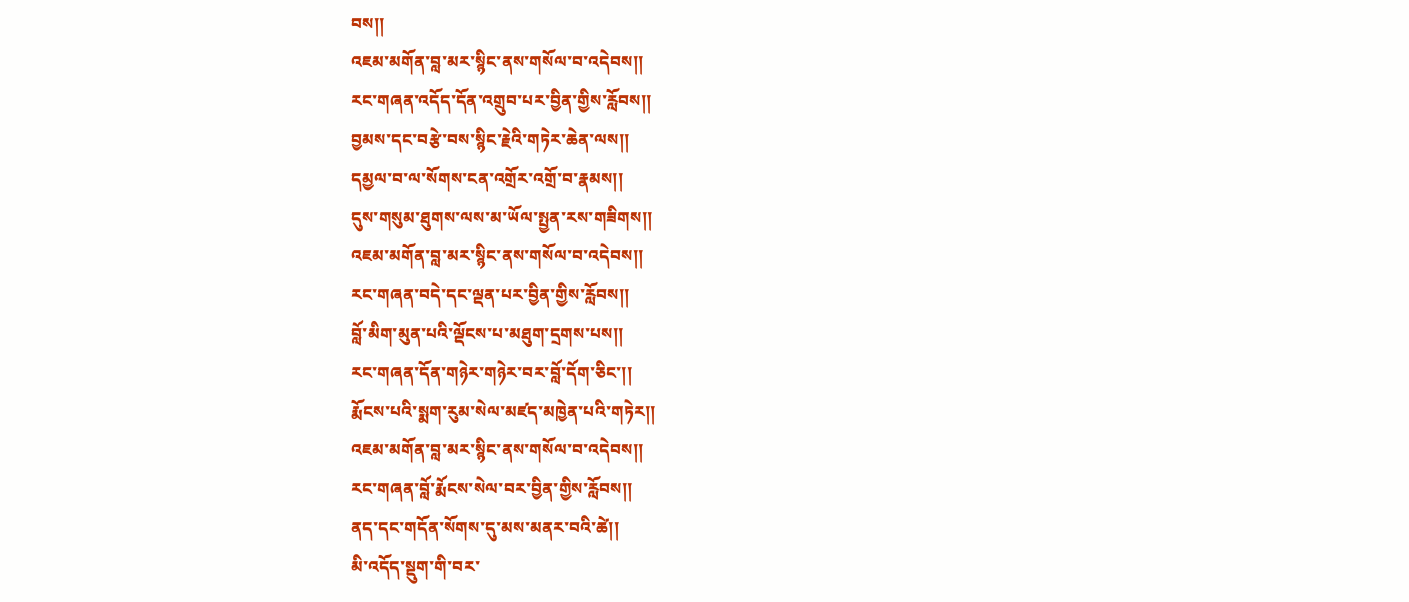བས།།
འཇམ་མགོན་བླ་མར་སྙིང་ནས་གསོལ་བ་འདེབས།།
རང་གཞན་འདོད་དོན་འགྲུབ་པར་བྱིན་གྱིས་རློབས།།
བྱམས་དང་བརྩེ་བས་སྙིང་རྗེའི་གཏེར་ཆེན་ལས།།
དམྱལ་བ་ལ་སོགས་ངན་འགྲོར་འགྲོ་བ་རྣམས།།
དུས་གསུམ་ཐུགས་ལས་མ་ཡོལ་སྤྱན་རས་གཟིགས།།
འཇམ་མགོན་བླ་མར་སྙིང་ནས་གསོལ་བ་འདེབས།།
རང་གཞན་བདེ་དང་ལྡན་པར་བྱིན་གྱིས་རློབས།།
བློ་མིག་མུན་པའི་ལྡོངས་པ་མཐུག་དྲགས་པས།།
རང་གཞན་དོན་གཉེར་གཉེར་བར་བློ་དོག་ཅིང་།།
རྨོངས་པའི་སྨག་རུམ་སེལ་མཛད་མཁྱེན་པའི་གཏེར།།
འཇམ་མགོན་བླ་མར་སྙིང་ནས་གསོལ་བ་འདེབས།།
རང་གཞན་བློ་རྨོངས་སེལ་བར་བྱིན་གྱིས་རློབས།།
ནད་དང་གདོན་སོགས་དུ་མས་མནར་བའི་ཚེ།།
མི་འདོད་སྡུག་གི་བར་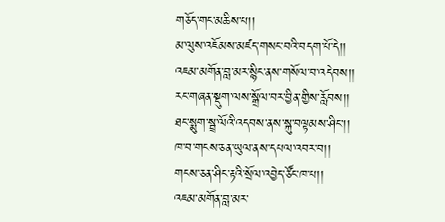གཅོད་གང་མཆིས་པ།།
མ་ལུས་འཇོམས་མཛད་གསང་བའི་བདག་པོ་དེ།།
འཇམ་མགོན་བླ་མར་སྙིང་ནས་གསོལ་བ་འདེབས།།
རང་གཞན་སྡུག་ལས་སྒྲོལ་བར་བྱིན་གྱིས་རློབས།།
ཐང་སྨུག་སྦྲ་ལོའི་འདབས་ནས་སྐུ་བལྟམས་ཤིང་།།
ཁ་བ་གངས་ཅན་ཡུལ་ནས་དཔལ་འབར་བ།།
གངས་ཅན་ཤིང་རྟའི་སྲོལ་འབྱེད་ཙོང་ཁ་པ།།
འཇམ་མགོན་བླ་མར་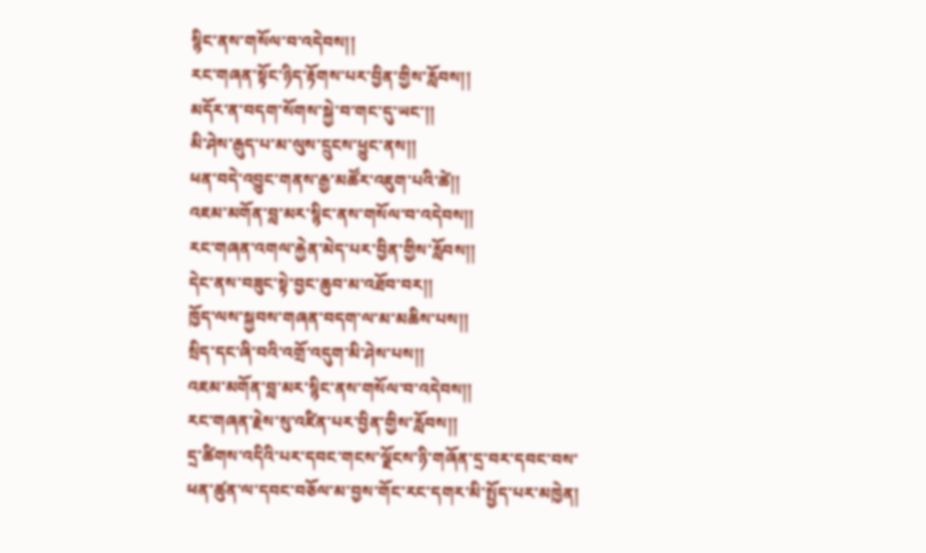སྙིང་ནས་གསོལ་བ་འདེབས།།
རང་གཞན་སྟོང་ཉིད་རྟོགས་པར་བྱིན་གྱིས་རློབས།།
མདོར་ན་བདག་སོགས་སྐྱེ་བ་གང་དུ་ཡང་།།
མི་ཤེས་རྒུད་པ་མ་ལུས་དྲུངས་ཕྱུང་ནས།།
ཕན་བདེ་འབྱུང་གནས་རྒྱ་མཚོར་འཇུག་པའི་ཚེ།།
འཇམ་མགོན་བླ་མར་སྙིང་ནས་གསོལ་བ་འདེབས།།
རང་གཞན་འགལ་རྐྱེན་མེད་པར་བྱིན་གྱིས་རློབས།།
དེང་ནས་བཟུང་སྟེ་བྱང་ཆུབ་མ་འཐོབ་བར།།
ཁྱོད་ལས་སྐྱབས་གཞན་བདག་ལ་མ་མཆིས་པས།།
སྲིད་དང་ཞི་བའི་འགྲོ་འདུག་མི་ཤེས་པས།།
འཇམ་མགོན་བླ་མར་སྙིང་ནས་གསོལ་བ་འདེབས།།
རང་གཞན་རྗེས་སུ་འཛིན་པར་བྱིན་གྱིས་རློབས།།
དྲ་ཚིགས་འདིའི་པར་དབང་གངས་ལྗོངས་ཉི་གཞོན་དྲ་བར་དབང་བས་ཕན་ཚུན་ལ་དབང་བཅོལ་མ་བྱས་གོང་རང་དགར་མི་སྤྱོད་པར་མཁྱེན།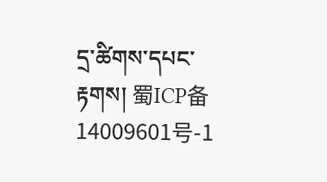དྲ་ཚིགས་དཔང་རྟགས། 蜀ICP备14009601号-1